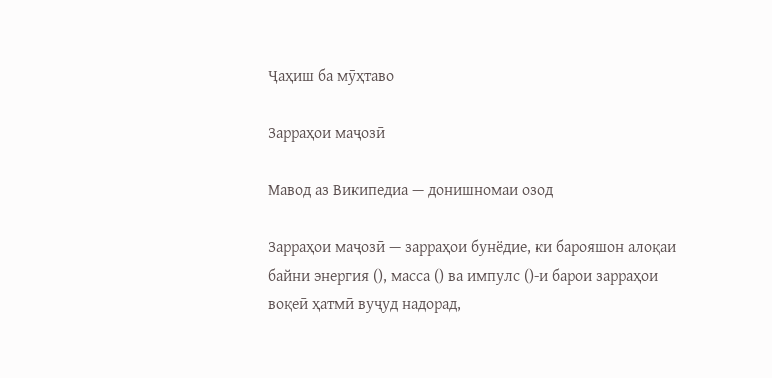Ҷаҳиш ба мӯҳтаво

Зарраҳои маҷозӣ

Мавод аз Википедиа — донишномаи озод

Зарраҳои маҷозӣ — зарраҳои бунёдие, ки барояшон алоқаи байни энергия (), масса () ва импулс ()-и барои зарраҳои воқеӣ ҳатмӣ вуҷуд надорад,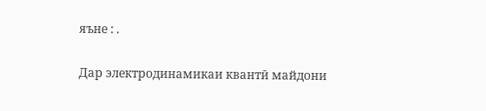яъне : .

Дар электродинамикаи квантӣ майдони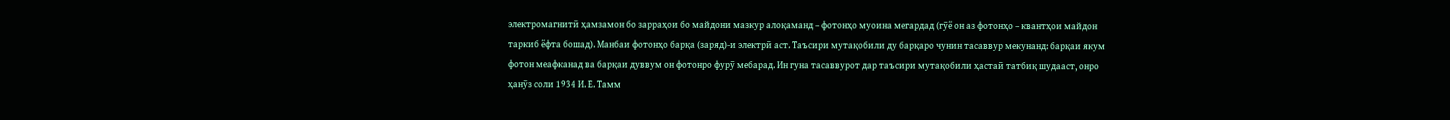электромагнитӣ ҳамзамон бо зарраҳои бо майдони мазкур алоқаманд – фотонҳо муоина мегардад (гӯё он аз фотонҳо – квантҳои майдон таркиб ёфта бошад). Манбаи фотонҳо барқа (заряд)-и электрӣ аст. Таъсири мутақобили ду барқаро чунин тасаввур мекунанд: барқаи якум фотон меафканад ва барқаи дуввум он фотонро фурӯ мебарад. Ин гуна тасаввурот дар таъсири мутақобили ҳастаӣ татбиқ шудааст, онро ҳанӯз соли 1934 И. Е. Тамм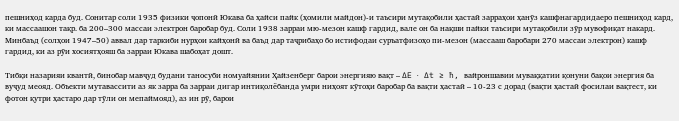пешниҳод карда буд. Сонитар соли 1935 физики ҷопонӣ Юкава ба ҳайси пайк (ҳомили майдон)-и таъсири мутақобили ҳастаӣ зарраҳои ҳанӯз кашфнагардидаеро пешниҳод кард, ки массаашон тақр. ба 200–300 массаи электрон баробар буд. Соли 1938 зарраи мю-мезон кашф гардид, вале он ба нақши пайки таъсири мутақобили зӯр мувофиқат накард. Минбаъд (солҳои 1947–50) аввал дар таркиби нурҳои кайҳонӣ ва баъд дар таҷрибаҳо бо истифодаи суръатфизоҳо пи-мезон (массааш баробари 270 массаи электрон) кашф гардид, ки аз рӯи хосиятҳояш ба зарраи Юкава шабоҳат дошт.

Тибқи назарияи квантӣ, бинобар мавҷуд будани таносуби номуайянии Ҳайзенберг барои энергияю вақт – ∆E ∙ ∆t ≥ ħ, вайроншавии муваққатии қонуни бақои энергия ба вуҷуд меояд. Объекти мутавассити аз як зарра ба зарраи дигар интиқолёбанда умри ниҳоят кӯтоҳи баробар ба вақти ҳастаӣ – 10-23 с дорад (вақти ҳастаӣ фосилаи вақтест, ки фотон қутри ҳастаро дар тӯли он мепаймояд), аз ин рӯ, барои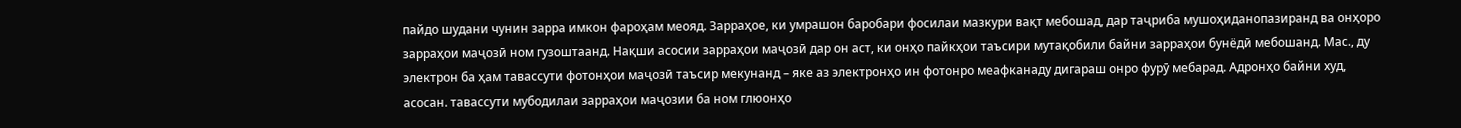пайдо шудани чунин зарра имкон фароҳам меояд. Зарраҳое, ки умрашон баробари фосилаи мазкури вақт мебошад, дар таҷриба мушоҳиданопазиранд ва онҳоро зарраҳои маҷозӣ ном гузоштаанд. Нақши асосии зарраҳои маҷозӣ дар он аст, ки онҳо пайкҳои таъсири мутақобили байни зарраҳои бунёдӣ мебошанд. Мас., ду электрон ба ҳам тавассути фотонҳои маҷозӣ таъсир мекунанд – яке аз электронҳо ин фотонро меафканаду дигараш онро фурӯ мебарад. Адронҳо байни худ, асосан. тавассути мубодилаи зарраҳои маҷозии ба ном глюонҳо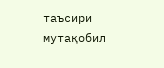таъсири мутақобил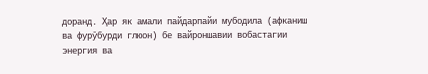доранд. Ҳар як амали пайдарпайи мубодила (афканиш ва фурӯбурди глюон) бе вайроншавии вобастагии энергия ва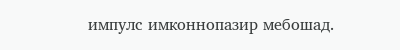импулс имконнопазир мебошад.